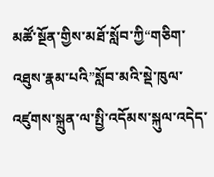མཚོ་སྔོན་གྱིས་མཐོ་སློབ་ཀྱི“གཅིག་འཐུས་རྣམ་པའི”སློབ་མའི་སྡེ་ཁུལ་འཛུགས་སྐྲུན་ལ་སྤྱི་འདོམས་སྐུལ་འདེད་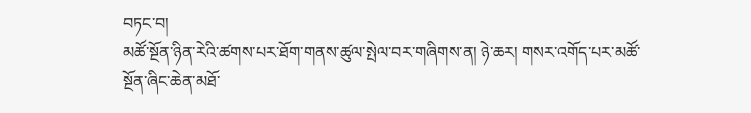བཏང་བ།
མཚོ་སྔོན་ཉིན་རེའི་ཚགས་པར་ཐོག་གནས་ཚུལ་སྤེལ་བར་གཞིགས་ན། ཉེ་ཆར། གསར་འགོད་པར་མཚོ་སྔོན་ཞིང་ཆེན་མཐོ་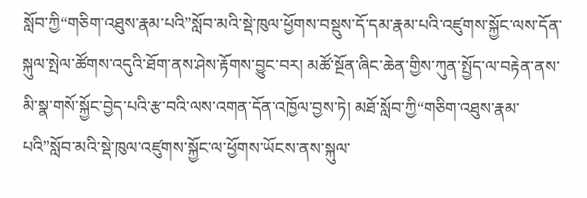སློབ་ཀྱི“གཅིག་འཐུས་རྣམ་པའི”སློབ་མའི་སྡེ་ཁུལ་ཕྱོགས་བསྡུས་དོ་དམ་རྣམ་པའི་འཛུགས་སྐྱོང་ལས་དོན་སྐུལ་སྤེལ་ཚོགས་འདུའི་ཐོག་ནས་ཤེས་རྟོགས་བྱུང་བར། མཚོ་སྔོན་ཞིང་ཆེན་གྱིས་ཀུན་སྤྱོད་ལ་བརྟེན་ནས་མི་སྣ་གསོ་སྐྱོང་བྱེད་པའི་རྩ་བའི་ལས་འགན་དོན་འཁྱོལ་བྱས་ཏེ། མཐོ་སློབ་ཀྱི“གཅིག་འཐུས་རྣམ་པའི”སློབ་མའི་སྡེ་ཁུལ་འཛུགས་སྐྱོང་ལ་ཕྱོགས་ཡོངས་ནས་སྐུལ་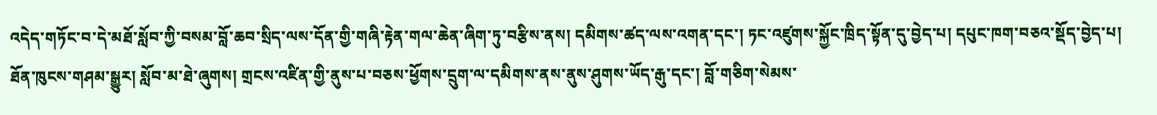འདེད་གཏོང་བ་དེ་མཐོ་སློབ་ཀྱི་བསམ་བློ་ཆབ་སྲིད་ལས་དོན་གྱི་གཞི་རྟེན་གལ་ཆེན་ཞིག་ཏུ་བརྩིས་ནས། དམིགས་ཚད་ལས་འགན་དང་། ཏང་འཛུགས་སྐྱོང་ཁྲིད་སྟོན་དུ་བྱེད་པ། དཔུང་ཁག་བཅའ་སྡོད་བྱེད་པ། ཐོན་ཁུངས་གཤམ་སྒྱུར། སློབ་མ་ཐེ་ཞུགས། གྲངས་འཛིན་གྱི་ནུས་པ་བཅས་ཕྱོགས་དྲུག་ལ་དམིགས་ནས་ནུས་ཤུགས་ཡོད་རྒུ་དང་། བློ་གཅིག་སེམས་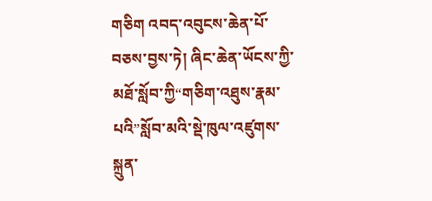གཅིག འབད་འབུངས་ཆེན་པོ་བཅས་བྱས་ཏེ། ཞིང་ཆེན་ཡོངས་ཀྱི་མཐོ་སློབ་ཀྱི“གཅིག་འཐུས་རྣམ་པའི”སློབ་མའི་སྡེ་ཁུལ་འཛུགས་སྐྲུན་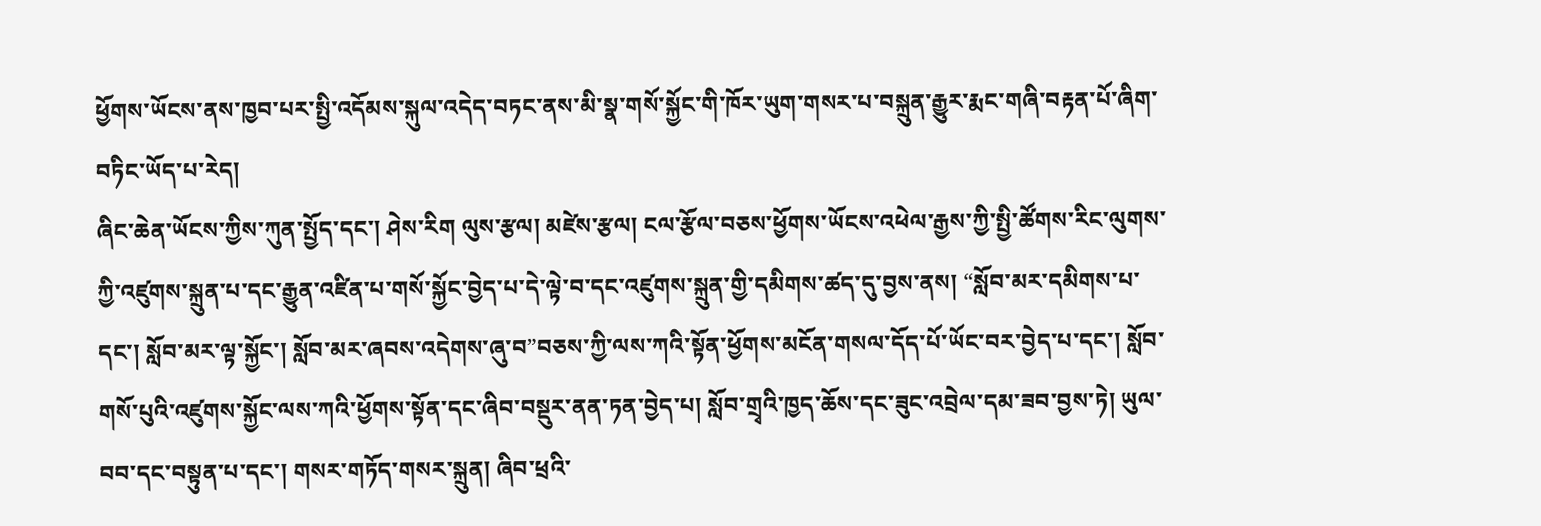ཕྱོགས་ཡོངས་ནས་ཁྱབ་པར་སྤྱི་འདོམས་སྐུལ་འདེད་བཏང་ནས་མི་སྣ་གསོ་སྐྱོང་གི་ཁོར་ཡུག་གསར་པ་བསྐྲུན་རྒྱུར་རྨང་གཞི་བརྟན་པོ་ཞིག་བཏིང་ཡོད་པ་རེད།
ཞིང་ཆེན་ཡོངས་ཀྱིས་ཀུན་སྤྱོད་དང་། ཤེས་རིག ལུས་རྩལ། མཛེས་རྩལ། ངལ་རྩོལ་བཅས་ཕྱོགས་ཡོངས་འཕེལ་རྒྱས་ཀྱི་སྤྱི་ཚོགས་རིང་ལུགས་ཀྱི་འཛུགས་སྐྲུན་པ་དང་རྒྱུན་འཛིན་པ་གསོ་སྐྱོང་བྱེད་པ་དེ་ལྟེ་བ་དང་འཛུགས་སྐྲུན་གྱི་དམིགས་ཚད་དུ་བྱས་ནས། “སློབ་མར་དམིགས་པ་དང་། སློབ་མར་ལྟ་སྐྱོང་། སློབ་མར་ཞབས་འདེགས་ཞུ་བ”བཅས་ཀྱི་ལས་ཀའི་སྟོན་ཕྱོགས་མངོན་གསལ་དོད་པོ་ཡོང་བར་བྱེད་པ་དང་། སློབ་གསོ་པུའི་འཛུགས་སྐྱོང་ལས་ཀའི་ཕྱོགས་སྟོན་དང་ཞིབ་བསྡུར་ནན་ཏན་བྱེད་པ། སློབ་གྲྭའི་ཁྱད་ཆོས་དང་ཟུང་འབྲེལ་དམ་ཟབ་བྱས་ཏེ། ཡུལ་བབ་དང་བསྟུན་པ་དང་། གསར་གཏོད་གསར་སྐྲུན། ཞིབ་ཕྲའི་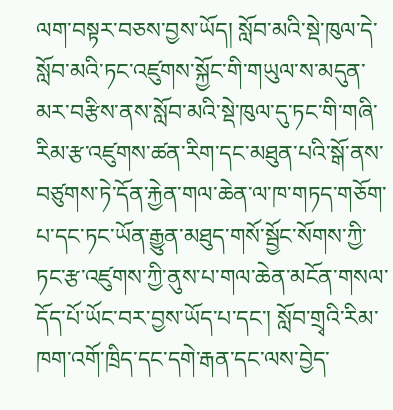ལག་བསྟར་བཅས་བྱས་ཡོད། སློབ་མའི་སྡེ་ཁུལ་དེ་སློབ་མའི་ཏང་འཛུགས་སྐྱོང་གི་གཡུལ་ས་མདུན་མར་བརྩིས་ནས་སློབ་མའི་སྡེ་ཁུལ་དུ་ཏང་གི་གཞི་རིམ་རྩ་འཛུགས་ཚན་རིག་དང་མཐུན་པའི་སྒོ་ནས་བཙུགས་ཏེ་དོན་རྐྱེན་གལ་ཆེན་ལ་ཁ་གཏད་གཅོག་པ་དང་ཏང་ཡོན་རྒྱུན་མཐུད་གསོ་སྦྱོང་སོགས་ཀྱི་ཏང་རྩ་འཛུགས་ཀྱི་ནུས་པ་གལ་ཆེན་མངོན་གསལ་དོད་པོ་ཡོང་བར་བྱས་ཡོད་པ་དང་། སློབ་གྲྭའི་རིམ་ཁག་འགོ་ཁྲིད་དང་དགེ་རྒན་དང་ལས་བྱེད་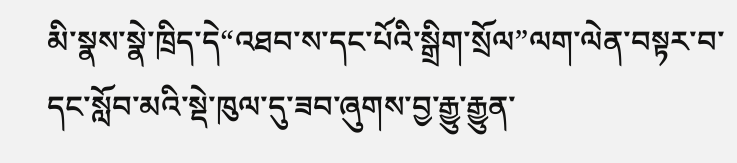མི་སྣས་སྣེ་ཁྲིད་དེ“འཐབ་ས་དང་པོའི་སྒྲིག་སྲོལ”ལག་ལེན་བསྟར་བ་དང་སློབ་མའི་སྡེ་ཁུལ་དུ་ཟབ་ཞུགས་བྱ་རྒྱུ་རྒྱུན་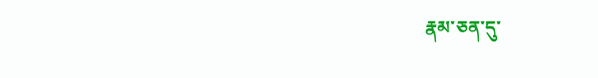རྣམ་ཅན་དུ་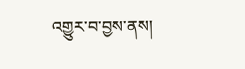འགྱུར་བ་བྱས་ནས།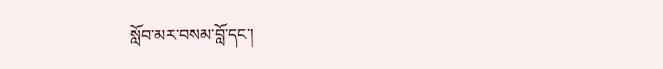སློབ་མར་བསམ་བློ་དང་།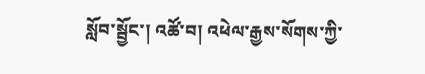སློབ་སྦྱོང་། འཚོ་བ། འཕེལ་རྒྱས་སོགས་ཀྱི་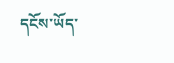དངོས་ཡོད་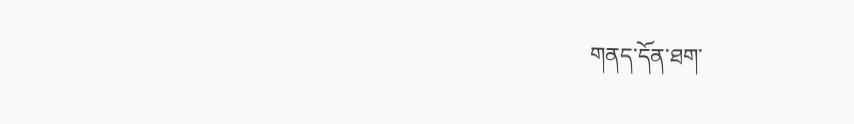གནད་དོན་ཐག་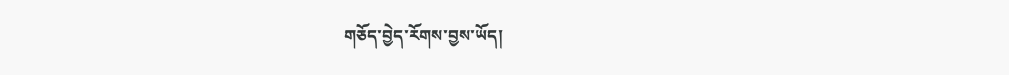གཅོད་བྱེད་རོགས་བྱས་ཡོད།